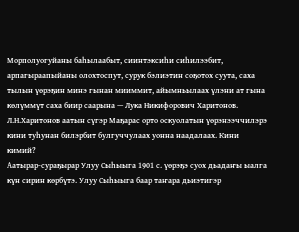Морполуогуйаны баһылаабыт, сиинтэксиһи сиһилээбит, арпагыраапыйаны олохтоспут, сурук бэлиэтин соҕотох суута, саха тылын үөрэҕин минэ гынан мииммит, айымньылаах үлэни ат гына көлүммүт саха биир саарына — Лука Никифорович Харитонов.
Л.Н.Харитонов аатын сүгэр Маҕарас орто оскуолатын үөрэнээччилэрэ кини туһунан билэрбит булгуччулаах уонна наадалаах. Кини кимий?
Аатырар-сураҕырар Улуу Сыһыыга 1901 с. үөрэҕэ суох дьадаҥы ыалга күн сирин көрбүтэ. Улуу Сыһыыга баар таҥара дьиэтигэр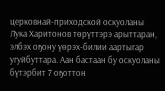церковнай-приходской оскуоланы Лука Харитонов төрүттэрэ арыттаран, элбэх оҕону үөрэх-билии аартыгар угуйбуттара. Аан бастаан бу оскуоланы бүтэрбит 7 оҕоттон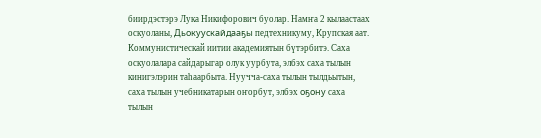биирдэстэрэ Лука Никифорович буолар. Намҥа 2 кылаастаах оскуоланы, Дьокуускайдааҕы педтехникуму, Крупская аат. Коммунистическай иитии академиятын бүтэрбитэ. Саха оскуолалара сайдарыгар олук уурбута, элбэх саха тылын кинигэлэрин таһаарбыта. Нуучча-саха тылын тылдьытын, саха тылын учебникатарын оҥорбут, элбэх оҕону саха тылын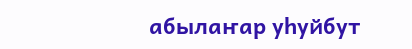абылаҥар уһуйбут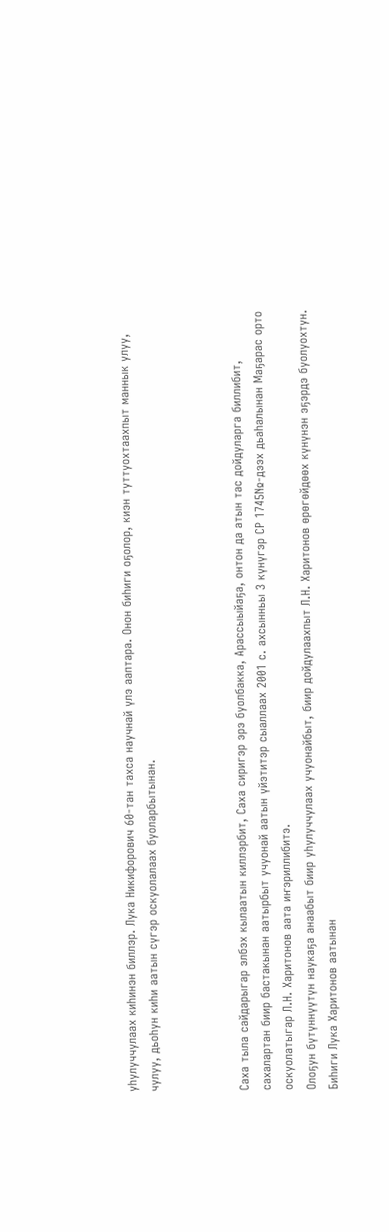уһулуччулаах киһинэн биллэр. Лука Никифорович 60-тан тахса научнай үлэ ааптара. Онон биһиги оҕолор, киэн туттуохтаахпыт маннык улуу, чулуу, дьоһун киһи аатын сүгэр оскуолалаах буоларбытынан.



Саха тыла сайдарыгар элбэх кылаатын киллэрбит, Саха сиригэр эрэ буолбакка, Арассыыйаҕа, онтон да атын тас дойдуларга биллибит, сахалартан биир бастакынан аатырбыт учуонай аатын үйэтитэр сыаллаах 2001 с. ахсынньы 3 күнүгэр СР 1745№-дээх дьаһалынан Маҕарас орто оскуолатыгар Л.Н. Харитонов аата иҥэриллибитэ.
Олоҕун бүтүннүүтүн наукаҕа анаабыт биир уһулуччулаах учуонайбыт, биир дойдулаахпыт Л.Н. Харитонов өрөгөйдөөх күнүнэн эҕэрдэ буолуохтун. Биһиги Лука Харитонов аатынан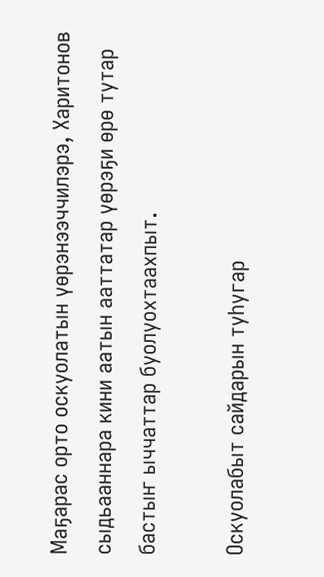Маҕарас орто оскуолатын үөрэнээччилэрэ, Харитонов сыдьааннара кини аатын ааттатар үөрэҕи өрө тутар бастыҥ ыччаттар буолуохтаахпыт.

Оскуолабыт сайдарын туһугар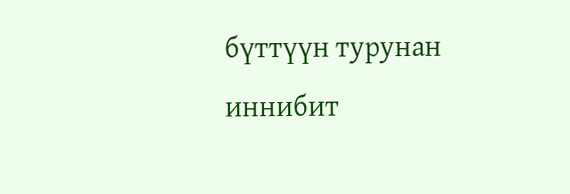бүттүүн турунан иннибит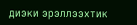диэки эрэллээхтик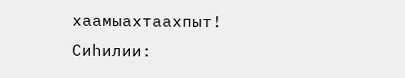хаамыахтаахпыт!
Сиһилии: